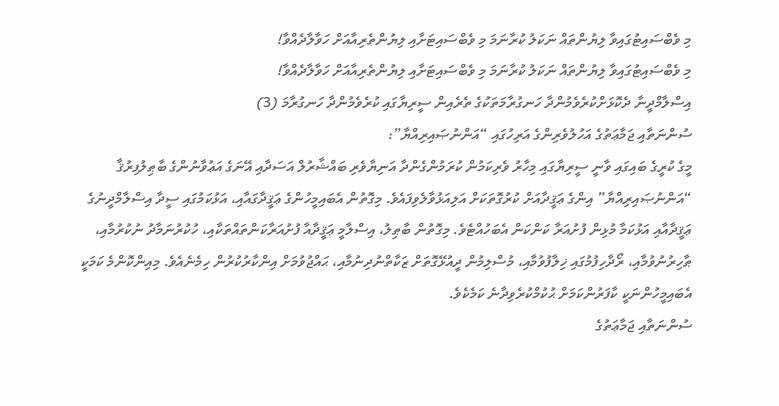މި ވެބްސައިޓުގައިވާ ލިޔުންތައް ނަކަލު ކުރާނަމަ މި ވެބްސައިޓަށާއި ލިޔުންތެރިއާއަށް ހަވާލާދެއްވާ!
މި ވެބްސައިޓުގައިވާ ލިޔުންތައް ނަކަލު ކުރާނަމަ މި ވެބްސައިޓަށާއި ލިޔުންތެރިއާއަށް ހަވާލާދެއްވާ!
އިސްލާމްދީނާ ދެކޮޅަށްކުރެވެމުންދާ ހަނގުރާމަތަކުގެ ތެރެއިން ސީރިޔާގައި ކުރެވެމުންދާ ހަނގުރާމަ (3)
ސުންނަތާއި ޖަމާޢަތުގެ އަހުލުވެރިންގެ އަރިހުގައި “އަންނުޞައިރިއްޔާ”:
މީގެ ކުރީގެ ބައިގައި ވާނީ ސީރިޔާގައި މިހާރު ވެރިކަމުން ކުރަމުންގެންދާ އަނިޔާވެރި ބައްޝާރުލް އަސަދާއި އޭނަގެ އަޢުވާނުންގެ ބާޠިލުފިރުޤާ “އަންނުޞައިރިއްޔާ” އިންގެ ޢަޤީދާއަށް ކުރުގޮތަކަށް އަލިއަޅުވާލެވިފައެވެ. މިގޮތުން އެބައިމީހުންގެ ޢަޤީދާގައާއި، އަޅުކަމުގައި ސީދާ އިސްލާމްދީނުގެ ޢަޤީދާއާއި އަޅުކަމާ މުޅިން ފުށުއަރާ ކަންކަން އެބަހުއްޓެވެ. މިގޮތުން ބާޠިލު، އިސްލާމީ ޢަޤީދާއާ ފުށުއަރާކަންތައްތަކާއި، ހުކުރުނަމާދު ނުކުރުމާއި، ޠާހިރުނުވުމާއި، ރޯދާހިފުމުގައި ޚިލާފުވުމާއި، މުސްލިމުން ދީއުޅޭގޮތަށް ޒަކާތްނުދިނުމާއި، ޙައްޖުވުމަށް އިންކާރުކުރުން ހިމެނެއެވެ. މިއިންކޮންމެ ކަމަކީ އެބައިމީހުންނަކީ ކާފަރުންކަމަށް ޙުކުމްކުރެވިދާނެ ކަމެކެވެ.
ސުންނަތާއި ޖަމާޢަތުގެ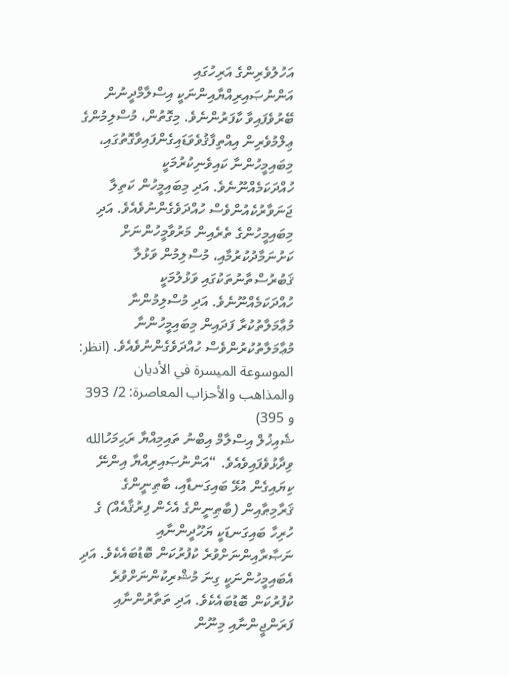އަހުލުވެރިންގެ އަރިހުގައި އަންނުޞައިރިއްޔާއިންނަކީ އިސްލާމްދީނުން ބޭރުވެފައިވާ ކާފަރުންނެވެ. މިގޮތުން، މުސްލިމުންގެ ޢިލްމުވެރިން އިއްތިފާޤުވެވަޑައިގެންފައިވާގޮތުގައި، މިބައިމީހުންނާ ކައިވެނިކުރުމަކީ ހުއްދަކަމެއްނޫނެވެ. އަދި މިބައިމީހުން ކަތިލާ ޖަނަވާރުކެއުންވެސް ހުއްދަވެގެންނުވެއެވެ. އަދި މިބައިމީހުންގެ ތެރެއިން މަރުވާމީހުންނަށް ކަށުނަމާދުކުރުމާއި، މުސްލިމުން ވަޅުލާ ޤަބުރުސްތާނުތަކުގައި ވަޅުލުމަކީ ހުއްދަކަމެއްނޫނެވެ. އަދި މުސްލިމުންނާ މުޢާމަލާތުކުރާ ފަދައިން މިބައިމީހުންނާ މުޢާމަލާތުކުރުންވެސް ހުއްދަވެގެންނުވެއެވެ. (انظر: الموسوعة الميسرة في الأديان والمذاهب والأحزاب المعاصرة: 2/ 393 و 395)
ޝެއިޚުލް އިސްލާމް އިބްނު ތައިމިއްޔާ ރަޙިމަހުالله ވިދާޅުވެފައިވެއެވެ. “އަންނުޞައިރިއްޔާ އިންނޭ ކިޔައިގެން އުޅޭ ބައިގަނޑާއި، ބާޠިނީންގެ ޤަރާމިޠާއިން (ބާޠިނީންގެ އެހެން ފިރުޤާއެއް) ގެ ހުރިހާ ބައިގަނޑަކީ ޔަހޫދީންނާއި ނަޞާރާއިންނަށްވުރެ ކުފުރުކަން ބޮޑުބައެކެވެ. އަދި އެބައިމީހުންނަކީ ގިނަ މުޝްރިކުންނަށްވުރެ ކުފުރުކަން ބޮޑުބައެކެވެ. އަދި ތަތާރުންނާއި ފަރަންޖީންނާއި މިނޫން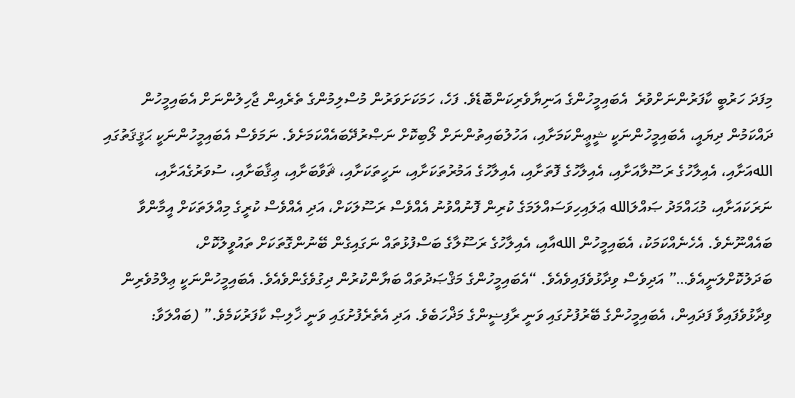މިފަދަ ހަރުބީ ކާފަރުންނަށްވުރެ  އެބައިމީހުންގެ އަނިޔާވެރިކަންބޮޑެވެ. ފަހެ، ހަމަކަށަވަރުން މުސްލިމުންގެ ތެރެއިން ޖާހިލުންނަށް އެބައިމީހުން ދައްކަމުން ދިޔައީ، އެބައިމީހުންނަކީ ޝީޢީންކަމަށާއި، އަހުލުބައިތުންނަށް ލޯބިކޮށް ނަޞްރުދޭބައެއްކަމަށެވެ. ނަމަވެސް އެބައިމީހުންނަކީ ޙަޤީޤަތުގައި اللهއަށާއި، އެއިލާހުގެ ރަސޫލާއަށާއި، އެއިލާހުގެ ފޮތަށާއި، އެއިލާހުގެ އަމުރުތަކަށާއި، ނަހީތަކަށާއި، ޘަވާބަށާއި، ޢިޤާބަށާއި، ސުވަރުގެއަށާއި، ނަރަކައަށާއި، މުޙައްމަދު ޞައްލަالله ޢަލައިހިވަސައްލަމަގެ ކުރިން ފޮނުއްވުނު އެއްވެސް ރަސޫލަކަށް، އަދި އެއްވެސް ކުރީގެ މިއްލަތަކަށް އީމާންވާ ބައެއްނޫނެވެ. އެހެނެއްކަމަކު، އެބައިމީހުން اللهއާއި، އެއިލާހުގެ ރަސޫލާގެ ބަސްފުޅުތައް ނަގައިގެން ބޭނުންގޮތަކަށް ތައުވީލުކޮށް، ބަދަލުކޮށްލަނީއެވެ…” އަދިވެސް ވިދާޅުވެފައިވެއެވެ. “އެބައިމީހުންގެ މަޤްޞަދުތައް ބަޔާންކުރުން ދިގުވެގެންވެއެވެ. އެބައިމީހުންނަކީ ޢިލްމުވެރިން ވިދާޅުވެފައިވާ ފަދައިން، އެބައިމީހުންގެ ބޭރުފުށުގައި ވަނީ ރާފިޟީންގެ މަޛްހަބެވެ. އަދި އެތެރެފުށުގައި ވަނީ ޚާލިޞް ކާފަރުކަމެވެ.” (ބައްލަވާ: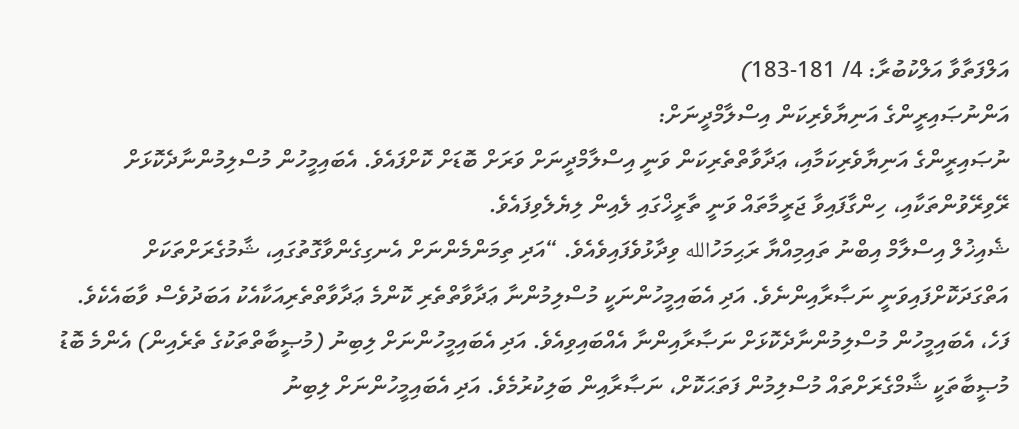އަލްފަތާވާ އަލްކުބުރާ: 4/ 181-183)
އަންނުޞައިރީންގެ އަނިޔާވެރިކަން އިސްލާމްދީނަށް:
ނުޞައިރީންގެ އަނިޔާވެރިކަމާއި، ޢަދާވާތްތެރިކަން ވަނީ އިސްލާމްދީނަށް ވަރަށް ބޮޑަށް ކޮށްފައެވެ. އެބައިމީހުން މުސްލިމުންނާދެކޮޅަށް ރޭވިރޭވުންތަކާއި، ހިންގާފައިވާ ޖަރީމާތައް ވަނީ ތާރީޚްގައި ލެއިން ލިޔެލެވިފައެވެ.
ޝެއިޚުލް އިސްލާމް އިބްނު ތައިމިއްޔާ ރަޙިމަހުالله ވިދާޅުވެފައިވެއެވެ. “އަދި ތިމަންމެންނަށް އެނގިގެންވާގޮތުގައި، ޝާމުގެރަށްތަކަށް އަތްގަދަކޮށްފައިވަނީ ނަޞާރާއިންނެވެ. އަދި އެބައިމީހުންނަކީ މުސްލިމުންނާ ޢަދާވާތްތެރި ކޮންމެ ޢަދާވާތްތެރިއަކާއެކު އަބަދުވެސް ވާބައެކެވެ. ފަހެ، އެބައިމީހުން މުސްލިމުންނާދެކޮޅަށް ނަޞާރާއިންނާ އެއްބައިވިއެވެ. އަދި އެބައިމީހުންނަށް ލިބިނު (މުޞީބާތްތަކުގެ ތެރެއިން) އެންމެ ބޮޑު މުޞީބާތަކީ ޝާމްގެރަށްތައް މުސްލިމުން ފަތަޙަކޮށް، ނަޞާރާއިން ބަލިކުރުމެވެ. އަދި އެބައިމީހުންނަށް ލިބިނު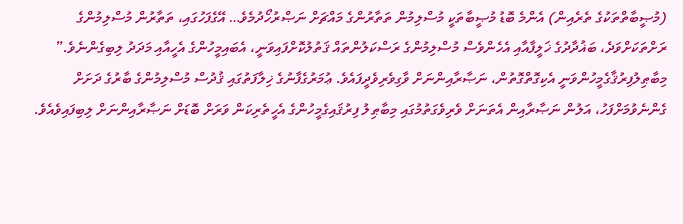(މުޞީބާތްތަކުގެ ތެރެއިން) އެންމެ ބޮޑު މުޞީބާތަކީ މުސްލިމުން ތަތާރުންގެ މައްޗަށް ނަޞްރުހޯދުމެވެ… އޭގެފަހުގައި، ތަތާރުން މުސްލިމުންގެ ރަށްތަކަށްވަދެ، ބަޣުދާދުގެ ޚަލީފާއާއި އެހެންވެސް މުސްލިމުންގެ ރަސްކަލުންތައް ޤަތުލުކޮށްފައިވަނީ، އެބައިމީހުންގެ އެހީއާއި މަދަދު ލިބިގެންނެވެ.”
މިބާޠިލުފިރުޤާގެމީހުންވަނީ އެކިގޮތްގޮތުން، ނަޞާރާއިންނަށް ވާގިވެރިވެދީފައެވެ. ޢުމަރުގެފާނުގެ ޚިލާފަތުގައި ޤުދުސް މުސްލިމުންގެ ބާރުގެ ދަށަށް ގެންނެވުމަށްފަހު، އަލުން ނަޞާރާއިން އެތަނަށް ވެރިވެގަތުމުގައި މިބާޠިލު ފިރުޤައިގެމީހުންގެ އެހީތެރިކަން ވަރަށް ބޮޑަށް ނަޞާރާއިންނަށް ލިބިފައިވެއެވެ.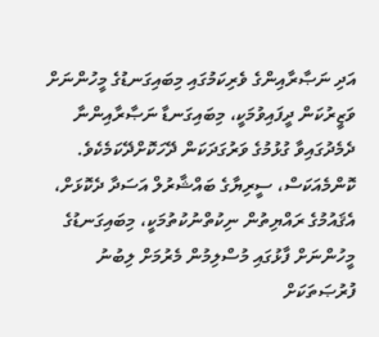އަދި ނަޞާރާއިންގެ ވެރިކަމުގައި މިބައިގަނޑުގެ މީހުންނަށް ވަޒީރުކަން ދީފައިވުމަކީ، މިބައިގަނޑާ ނަޞާރާއިންނާ ދެމެދުގައިވާ ގުޅުމުގެ ވަރުގަދަކަން ދޭހަކޮށްދޭކަމެކެވެ.
ކޮންމެއަކަސް، ސީރިޔާގެ ބައްޝާރުލް އަސަދާ ދެކޮޅަށް، އެޤައުމުގެ ރައްޔިތުން ނިކުތްނުކުތުމަކީ، މިބައިގަނޑުގެ މީހުންނަށް ފާޅުގައި މުސްލިމުން މެރުމަށް ލިބުނު ފުރުޞަތަކަށް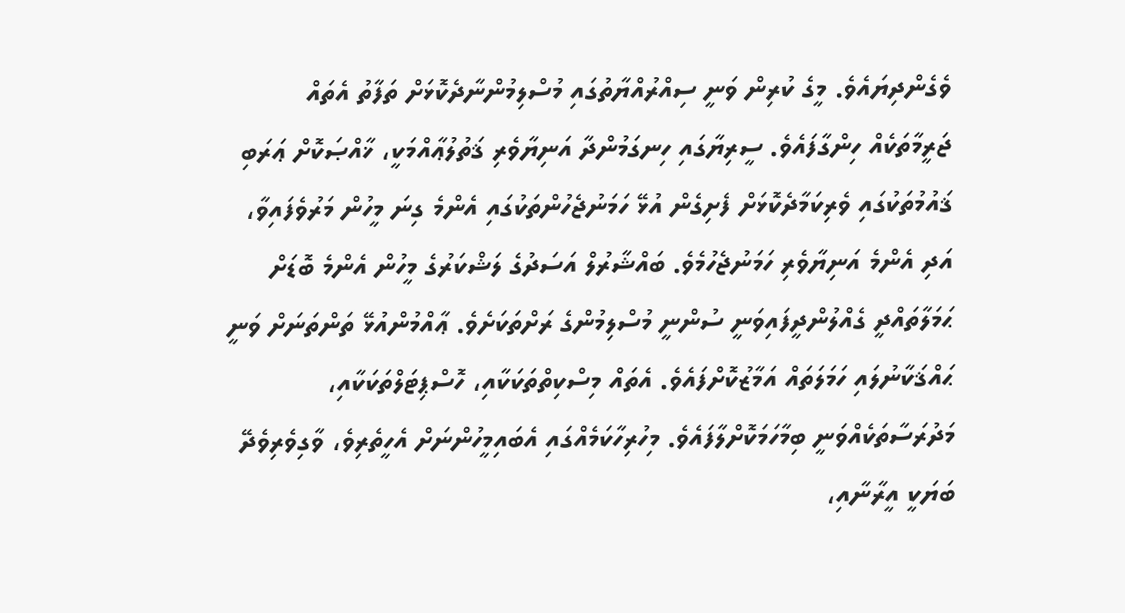ވެގެންދިޔައެވެ. މީގެ ކުރިން ވަނީ ސިއްރުއްޔާތުގައި މުސްލިމުންނާދެކޮޅަށް ތަފާތު އެތައް ޖަރީމާތަކެއް ހިންގާފައެވެ. ސީރިޔާގައި ހިނގަމުންދާ އަނިޔާވެރި ޤަތުލުޢާއްމަކީ، ޚާއްޞަކޮށް ޢަރަބި ޤައުމުތަކުގައި ވެރިކަމާދެކޮޅަށް ފެށިގެން އުޅޭ ހަމަނުޖެހުންތަކުގައި އެންމެ ގިނަ މީހުން މަރުވެފައިވާ، އަދި އެންމެ އަނިޔާވެރި ހަމަނުޖެހުމެވެ. ބައްޝާރުލް އަސަދުގެ ލަޝްކަރުގެ މީހުން އެންމެ ބޮޑަށް ޙަމަލާތައްދީ ގެއްލުންދީފައިވަނީ ސުންނީ މުސްލިމުންގެ ރަށްތަކަށެވެ. ޢާއްމުންއުޅޭ ތަންތަނަށް ވަނީ ޙައްޤަކާނުލައި ހަމަލަތައް އަމާޒުކޮށްފައެވެ. އެތައް މިސްކިތްތަކަކާއި، ހޮސްޕިޓަލްތަކަކާއި، މަދުރަސާތަކެއްވަނީ ބިމާހަމަކޮށްލާފައެވެ. މިހުރިހާކަމެއްގައި އެބައިމީހުންނަށް އެހީތެރިވެ، ވާގިވެރިވެދޭ ބަޔަކީ އީރާނާއި،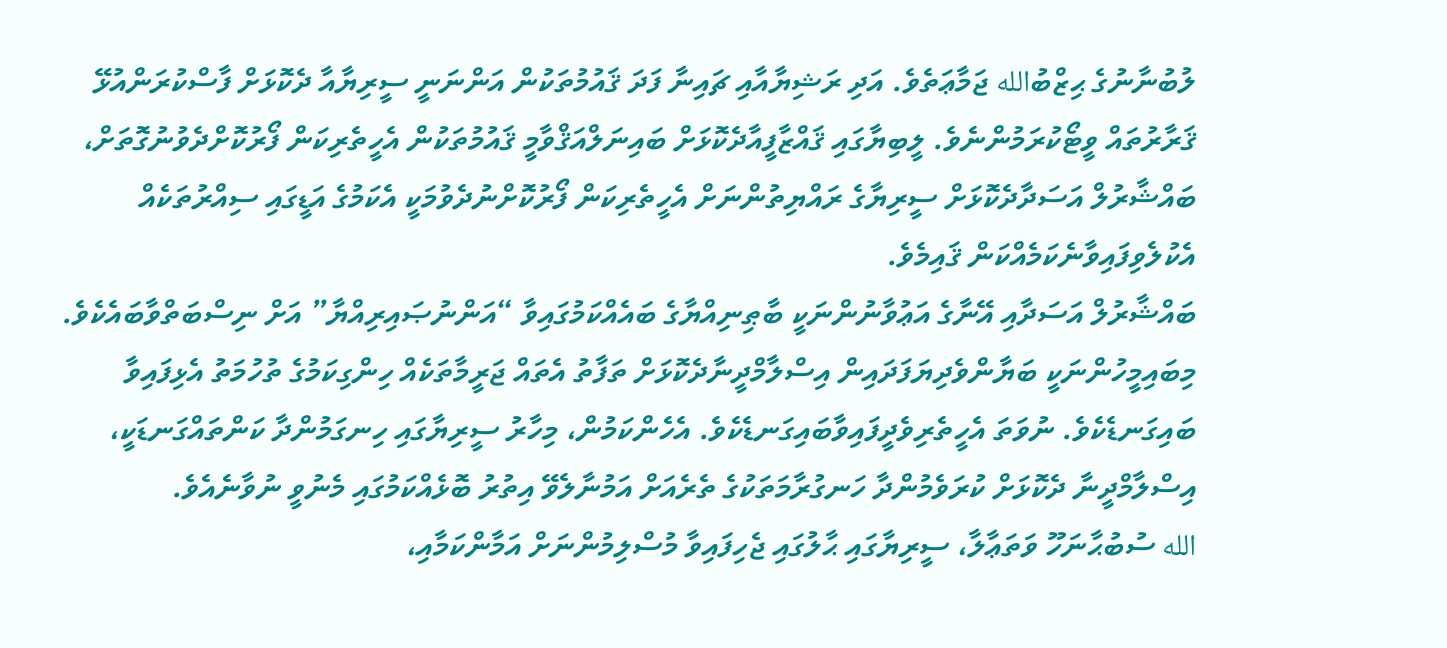ލުބުނާނުގެ ޙިޒްބުالله ޖަމާޢަތެވެ. އަދި ރަޝިޔާއާއި ޗައިނާ ފަދަ ޤައުމުތަކުން އަންނަނީ ސީރިޔާއާ ދެކޮޅަށް ފާސްކުރަންއުޅޭ ޤަރާރުތައް ވީޓޯކުރަމުންނެވެ. ލީބިޔާގައި ޤައްޒާފީއާދެކޮޅަށް ބައިނަލްއަޤްވާމީ ޤައުމުތަކުން އެހީތެރިކަން ފޯރުކޮށްދެވުނުގޮތަށް، ބައްޝާރުލް އަސަދާދެކޮޅަށް ސީރިޔާގެ ރައްޔިތުންނަށް އެހީތެރިކަން ފޯރުކޮށްނުދެވުމަކީ އެކަމުގެ އަޑީގައި ސިއްރުތަކެއް އެކުލެވިފައިވާނެކަމެއްކަން ޤައިމެވެ.
ބައްޝާރުލް އަސަދާއި އޭނާގެ އަޢުވާނުންނަކީ ބާޠިނިއްޔާގެ ބައެއްކަމުގައިވާ “އަންނުޞައިރިއްޔާ” އަށް ނިސްބަތްވާބައެކެވެ. މިބައިމީހުންނަކީ ބަޔާންވެދިޔަފަދައިން އިސްލާމްދީނާދެކޮޅަށް ތަފާތު އެތައް ޖަރީމާތަކެއް ހިންގިކަމުގެ ތުހުމަތު އެޅިފައިވާ ބައިގަނޑެކެވެ. ނުވަތަ އެހީތެރިވެދީފައިވާބައިގަނޑެކެވެ. އެހެންކަމުން، މިހާރު ސީރިޔާގައި ހިނގަމުންދާ ކަންތައްގަނޑަކީ، އިސްލާމްދީނާ ދެކޮޅަށް ކުރަވެމުންދާ ހަނގުރާމަތަކުގެ ތެރެއަށް އަމުނާލެވޭ އިތުރު ބޮޅެއްކަމުގައި މެނުވީ ނުވާނެއެވެ.
الله ސުބުޙާނަހޫ ވަތަޢާލާ، ސީރިޔާގައި ޙާލުގައި ޖެހިފައިވާ މުސްލިމުންނަށް އަމާންކަމާއި،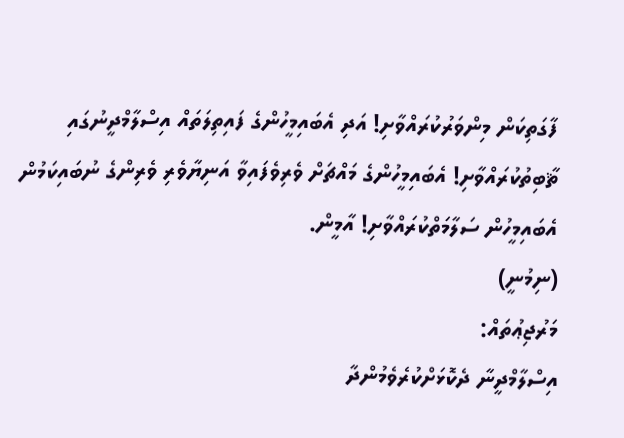ފާގަތިކަން މިންވަރުކުރައްވާށި! އަދި އެބައިމީހުންގެ ފައިތިލަތައް އިސްލާމްދީނުގައި ޘާބިތުކުރައްވާށި! އެބައިމީހުންގެ މައްޗަށް ވެރިވެފައިވާ އަނިޔާވެރި ވެރިންގެ ނުބައިކަމުން އެބައިމީހުން ސަލާމަތްކުރައްވާށި! އާމީން.
(ނިމުނީ)
މަރުޖިޢުތައް:
އިސްލާމްދީނާ ދެކޮޅަށްކުރެވެމުންދާ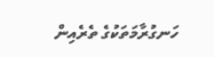ހަނގުރާމަތަކުގެ ތެރެއިން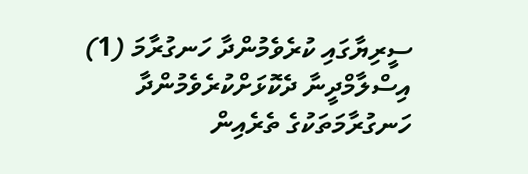ސީރިޔާގައި ކުރެވެމުންދާ ހަނގުރާމަ (1)
އިސްލާމްދީނާ ދެކޮޅަށްކުރެވެމުންދާ ހަނގުރާމަތަކުގެ ތެރެއިން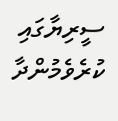ސީރިޔާގައި ކުރެވެމުންދާ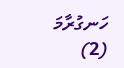ހަނގުރާމަ (2)